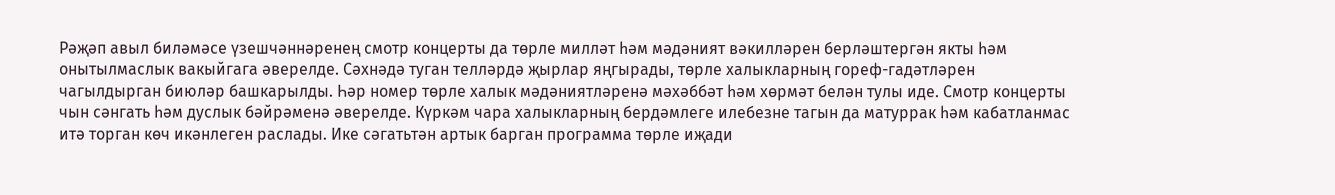Рәҗәп авыл биләмәсе үзешчәннәренең смотр концерты да төрле милләт һәм мәдәният вәкилләрен берләштергән якты һәм онытылмаслык вакыйгага әверелде. Сәхнәдә туган телләрдә җырлар яңгырады, төрле халыкларның гореф-гадәтләрен чагылдырган биюләр башкарылды. Һәр номер төрле халык мәдәниятләренә мәхәббәт һәм хөрмәт белән тулы иде. Смотр концерты чын сәнгать һәм дуслык бәйрәменә әверелде. Күркәм чара халыкларның бердәмлеге илебезне тагын да матуррак һәм кабатланмас итә торган көч икәнлеген раслады. Ике сәгатьтән артык барган программа төрле иҗади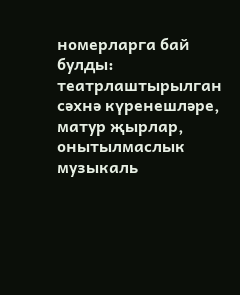номерларга бай булды: театрлаштырылган сәхнә күренешләре, матур җырлар, онытылмаслык музыкаль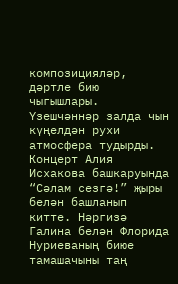композицияләр, дәртле бию чыгышлары. Үзешчәннәр залда чын күңелдән рухи атмосфера тудырды. Концерт Алия Исхакова башкаруында “Сәлам сезгә!” җыры белән башланып китте. Нәргизә Галина белән Флорида Нуриеваның биюе тамашачыны таң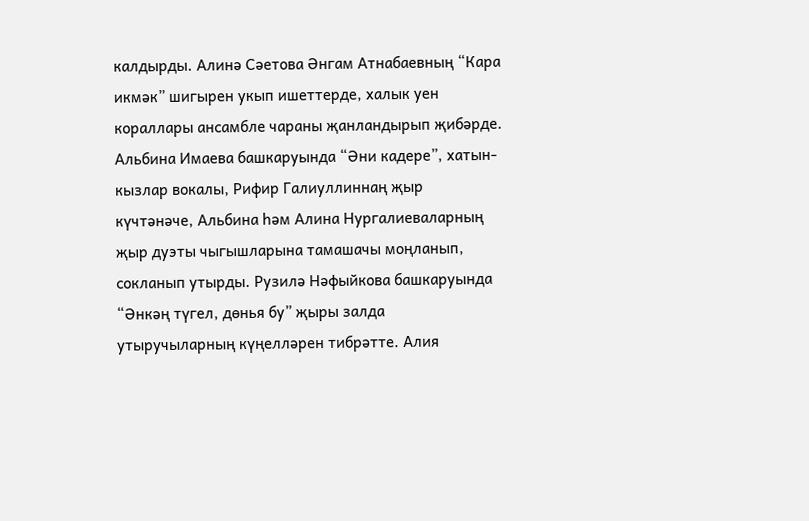калдырды. Алинә Сәетова Әнгам Атнабаевның “Кара икмәк” шигырен укып ишеттерде, халык уен кораллары ансамбле чараны җанландырып җибәрде. Альбина Имаева башкаруында “Әни кадере”, хатын-кызлар вокалы, Рифир Галиуллиннаң җыр күчтәнәче, Альбина һәм Алина Нургалиеваларның җыр дуэты чыгышларына тамашачы моңланып, сокланып утырды. Рузилә Нәфыйкова башкаруында “Әнкәң түгел, дөнья бу” җыры залда утыручыларның күңелләрен тибрәтте. Алия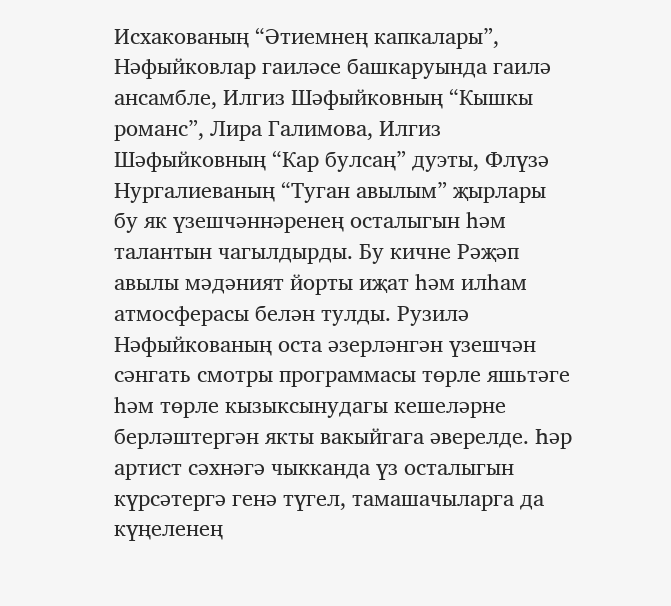Исхакованың “Әтиемнең капкалары”, Нәфыйковлар гаиләсе башкаруында гаилә ансамбле, Илгиз Шәфыйковның “Кышкы романс”, Лира Галимова, Илгиз Шәфыйковның “Кар булсаң” дуэты, Флүзә Нургалиеваның “Туган авылым” җырлары бу як үзешчәннәренең осталыгын һәм талантын чагылдырды. Бу кичне Рәҗәп авылы мәдәният йорты иҗат һәм илһам атмосферасы белән тулды. Рузилә Нәфыйкованың оста әзерләнгән үзешчән сәнгать смотры программасы төрле яшьтәге һәм төрле кызыксынудагы кешеләрне берләштергән якты вакыйгага әверелде. Һәр артист сәхнәгә чыкканда үз осталыгын күрсәтергә генә түгел, тамашачыларга да күңеленең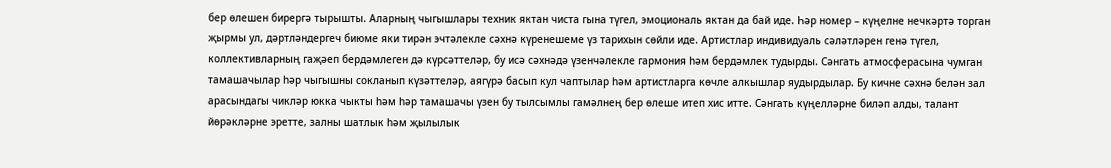бер өлешен бирергә тырышты. Аларның чыгышлары техник яктан чиста гына түгел, эмоциональ яктан да бай иде. Һәр номер – күңелне нечкәртә торган җырмы ул, дәртләндергеч биюме яки тирән эчтәлекле сәхнә күренешеме үз тарихын сөйли иде. Артистлар индивидуаль сәләтләрен генә түгел, коллективларның гаҗәеп бердәмлеген дә күрсәттеләр, бу исә сәхнәдә үзенчәлекле гармония һәм бердәмлек тудырды. Сәнгать атмосферасына чумган тамашачылар һәр чыгышны сокланып күзәттеләр, аягүрә басып кул чаптылар һәм артистларга көчле алкышлар яудырдылар. Бу кичне сәхнә белән зал арасындагы чикләр юкка чыкты һәм һәр тамашачы үзен бу тылсымлы гамәлнең бер өлеше итеп хис итте. Сәнгать күңелләрне биләп алды, талант йөрәкләрне эретте, залны шатлык һәм җылылык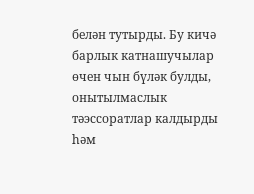белән тутырды. Бу кичә барлык катнашучылар өчен чын бүләк булды, онытылмаслык тәэссоратлар калдырды һәм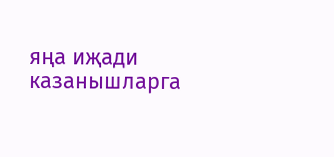яңа иҗади казанышларга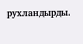рухландырды.